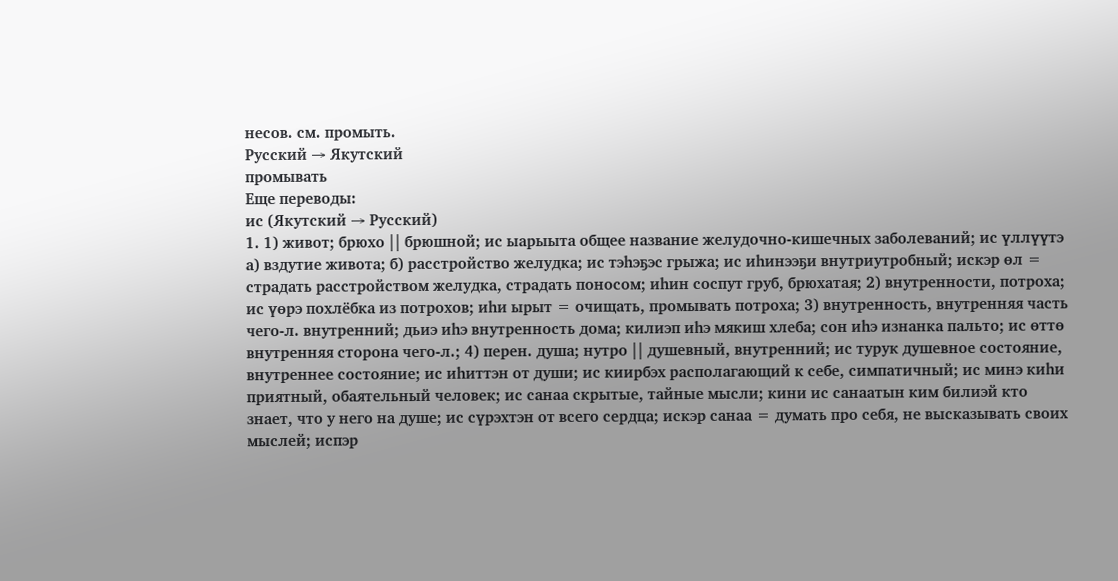несов. см. промыть.
Русский → Якутский
промывать
Еще переводы:
ис (Якутский → Русский)
1. 1) живот; брюхо || брюшной; ис ыарыыта общее название желудочно-кишечных заболеваний; ис үллүүтэ а) вздутие живота; б) расстройство желудка; ис тэһэҕэс грыжа; ис иһинээҕи внутриутробный; искэр өл = страдать расстройством желудка, страдать поносом; иһин соспут груб, брюхатая; 2) внутренности, потроха; ис үөрэ похлёбка из потрохов; иһи ырыт = очищать, промывать потроха; 3) внутренность, внутренняя часть чего-л. внутренний; дьиэ иһэ внутренность дома; килиэп иһэ мякиш хлеба; сон иһэ изнанка пальто; ис өттө внутренняя сторона чего-л.; 4) перен. душа; нутро || душевный, внутренний; ис турук душевное состояние, внутреннее состояние; ис иһиттэн от души; ис киирбэх располагающий к себе, симпатичный; ис минэ киһи приятный, обаятельный человек; ис санаа скрытые, тайные мысли; кини ис санаатын ким билиэй кто знает, что у него на душе; ис сүрэхтэн от всего сердца; искэр санаа = думать про себя, не высказывать своих мыслей; испэр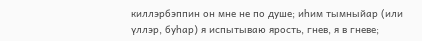киллэрбэппин он мне не по душе; иһим тымныйар (или үллэр, буһар) я испытываю ярость, гнев, я в гневе;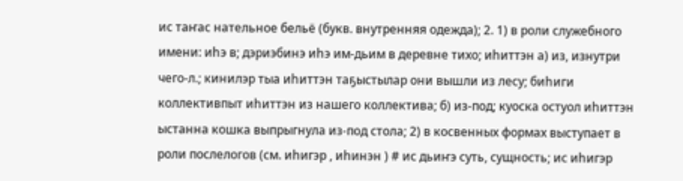ис таҥас нательное бельё (букв. внутренняя одежда); 2. 1) в роли служебного имени: иһэ в; дэриэбинэ иһэ им-дьим в деревне тихо; иһиттэн а) из, изнутри чего-л.; кинилэр тыа иһиттэн таҕыстылар они вышли из лесу; биһиги коллективпыт иһиттэн из нашего коллектива; б) из-под; куоска остуол иһиттэн ыстанна кошка выпрыгнула из-под стола; 2) в косвенных формах выступает в роли послелогов (см. иһигэр , иһинэн ) # ис дьиҥэ суть, сущность; ис иһигэр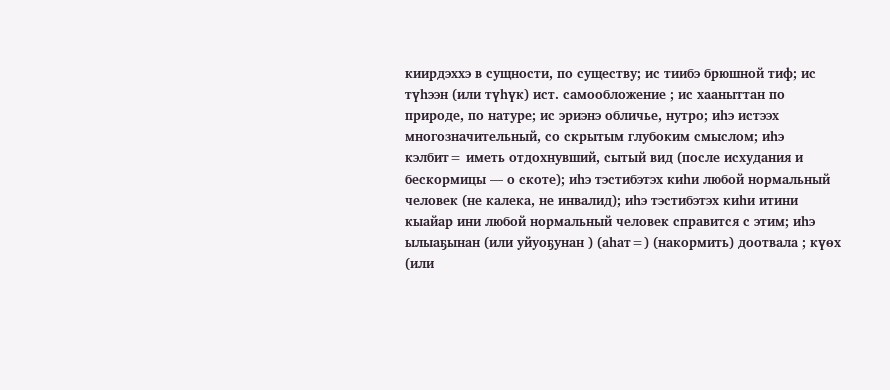киирдэххэ в сущности, по существу; ис тиибэ брюшной тиф; ис түһээн (или түһүк) ист. самообложение ; ис хааныттан по природе, по натуре; ис эриэнэ обличье, нутро; иһэ истээх многозначительный, со скрытым глубоким смыслом; иһэ кэлбит= иметь отдохнувший, сытый вид (после исхудания и бескормицы — о скоте); иһэ тэстибэтэх киһи любой нормальный человек (не калека, не инвалид); иһэ тэстибэтэх киһи итини кыайар ини любой нормальный человек справится с этим; иһэ ылыаҕынан (или уйуоҕунан ) (аһат=) (накормить) доотвала ; күөх (или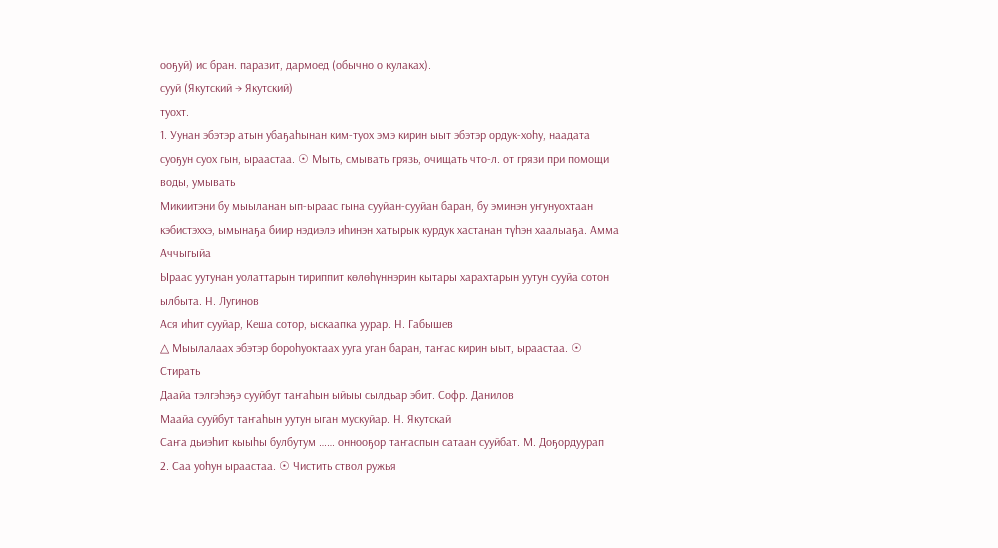ооҕуй) ис бран. паразит, дармоед (обычно о кулаках).
сууй (Якутский → Якутский)
туохт.
1. Уунан эбэтэр атын убаҕаһынан ким-туох эмэ кирин ыыт эбэтэр ордук-хоһу, наадата суоҕун суох гын, ыраастаа. ☉ Мыть, смывать грязь, очищать что-л. от грязи при помощи воды, умывать
Микиитэни бу мыыланан ып-ыраас гына сууйан-сууйан баран, бу эминэн уҥунуохтаан кэбистэххэ, ымынаҕа биир нэдиэлэ иһинэн хатырык курдук хастанан түһэн хаалыаҕа. Амма Аччыгыйа
Ыраас уутунан уолаттарын тириппит көлөһүннэрин кытары харахтарын уутун сууйа сотон ылбыта. Н. Лугинов
Ася иһит сууйар, Кеша сотор, ыскаапка уурар. Н. Габышев
△ Мыылалаах эбэтэр бороһуоктаах ууга уган баран, таҥас кирин ыыт, ыраастаа. ☉ Стирать
Даайа тэлгэһэҕэ сууйбут таҥаһын ыйыы сылдьар эбит. Софр. Данилов
Маайа сууйбут таҥаһын уутун ыган мускуйар. Н. Якутскай
Саҥа дьиэһит кыыһы булбутум …… оннооҕор таҥаспын сатаан сууйбат. М. Доҕордуурап
2. Саа уоһун ыраастаа. ☉ Чистить ствол ружья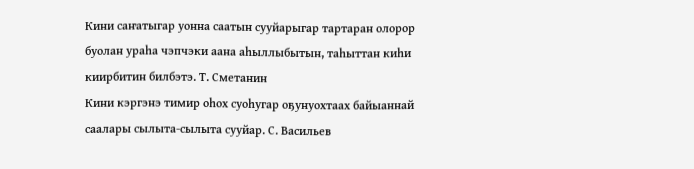Кини саҥатыгар уонна саатын сууйарыгар тартаран олорор буолан ураһа чэпчэки аана аһыллыбытын, таһыттан киһи киирбитин билбэтэ. Т. Сметанин
Кини кэргэнэ тимир оһох суоһугар оҕунуохтаах байыаннай саалары сылыта-сылыта сууйар. С. Васильев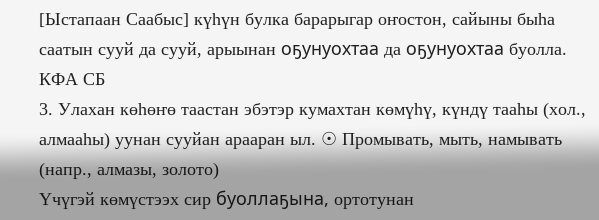[Ыстапаан Саабыс] күһүн булка барарыгар оҥостон, сайыны быһа саатын сууй да сууй, арыынан оҕунуохтаа да оҕунуохтаа буолла. КФА СБ
3. Улахан көһөҥө таастан эбэтэр кумахтан көмүһү, күндү тааһы (хол., алмааһы) уунан сууйан арааран ыл. ☉ Промывать, мыть, намывать (напр., алмазы, золото)
Үчүгэй көмүстээх сир буоллаҕына, ортотунан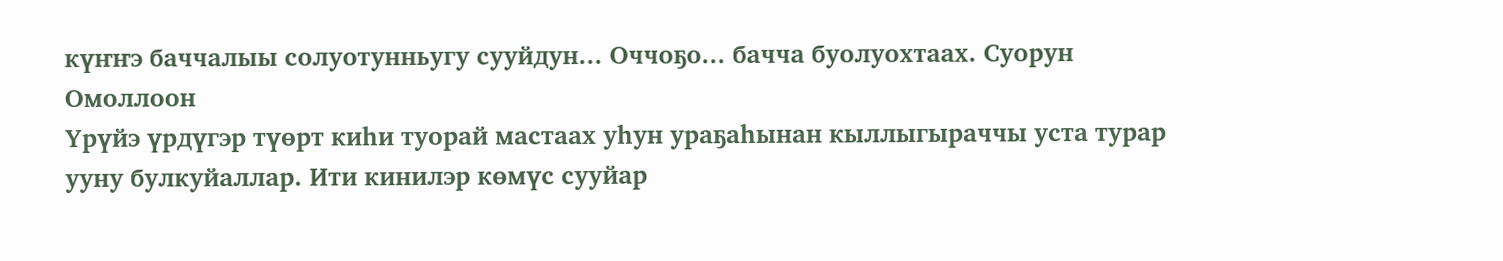күҥҥэ баччалыы солуотунньугу сууйдун... Оччоҕо... бачча буолуохтаах. Суорун Омоллоон
Үрүйэ үрдүгэр түөрт киһи туорай мастаах уһун ураҕаһынан кыллыгыраччы уста турар ууну булкуйаллар. Ити кинилэр көмүс сууйар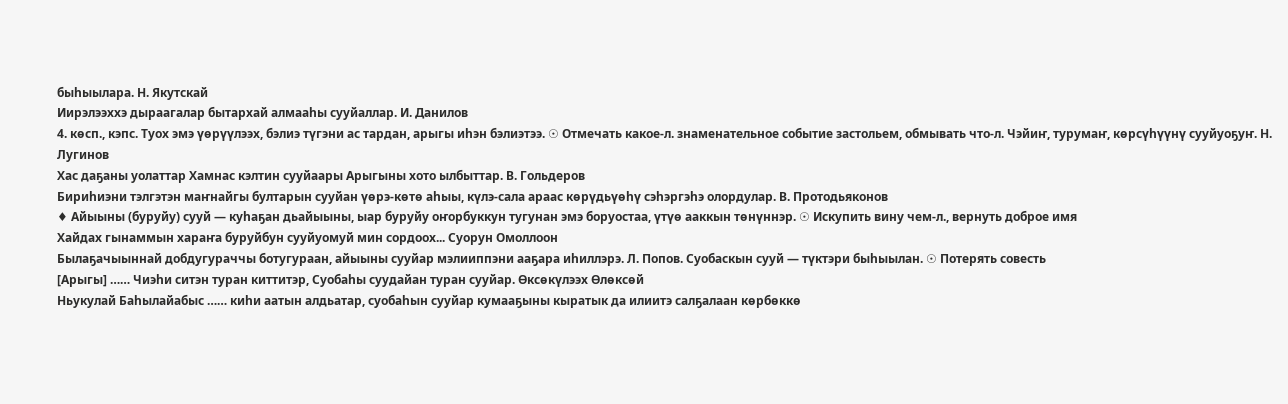быһыылара. Н. Якутскай
Иирэлээххэ дыраагалар бытархай алмааһы сууйаллар. И. Данилов
4. көсп., кэпс. Туох эмэ үөрүүлээх, бэлиэ түгэни ас тардан, арыгы иһэн бэлиэтээ. ☉ Отмечать какое-л. знаменательное событие застольем, обмывать что-л. Чэйиҥ, турумаҥ, көрсүһүүнү сууйуоҕуҥ. Н. Лугинов
Хас даҕаны уолаттар Хамнас кэлтин сууйаары Арыгыны хото ылбыттар. В. Гольдеров
Бириһиэни тэлгэтэн маҥнайгы бултарын сууйан үөрэ-көтө аһыы, күлэ-сала араас көрүдьүөһү сэһэргэһэ олордулар. В. Протодьяконов
♦ Айыыны (буруйу) сууй — куһаҕан дьайыыны, ыар буруйу оҥорбуккун тугунан эмэ боруостаа, үтүө ааккын төнүннэр. ☉ Искупить вину чем-л., вернуть доброе имя
Хайдах гынаммын хараҥа буруйбун сууйуомуй мин сордоох... Суорун Омоллоон
Былаҕачыыннай добдугураччы ботугураан, айыыны сууйар мэлииппэни ааҕара иһиллэрэ. Л. Попов. Суобаскын сууй — түктэри быһыылан. ☉ Потерять совесть
[Арыгы] …… Чиэһи ситэн туран киттитэр, Суобаһы суудайан туран сууйар. Өксөкүлээх Өлөксөй
Ньукулай Баһылайабыс …… киһи аатын алдьатар, суобаһын сууйар кумааҕыны кыратык да илиитэ салҕалаан көрбөккө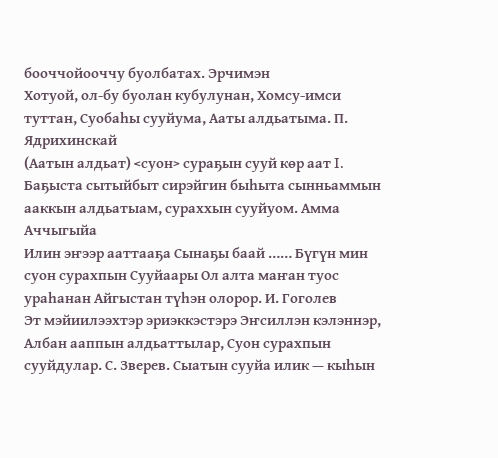бооччойооччу буолбатах. Эрчимэн
Хотуой, ол-бу буолан кубулунан, Хомсу-имси туттан, Суобаһы сууйума, Ааты алдьатыма. П. Ядрихинскай
(Аатын алдьат) <суон> сураҕын сууй көр аат I. Баҕыста сытыйбыт сирэйгин быһыта сынньаммын ааккын алдьатыам, сураххын сууйуом. Амма Аччыгыйа
Илин эҥээр ааттааҕа Сынаҕы баай …… Бүгүн мин суон сурахпын Сууйаары Ол алта маҥан туос ураһанан Айгыстан түһэн олорор. И. Гоголев
Эт мэйиилээхтэр эриэккэстэрэ Эҥсиллэн кэлэннэр, Албан ааппын алдьаттылар, Суон сурахпын сууйдулар. С. Зверев. Сыатын сууйа илик — кыһын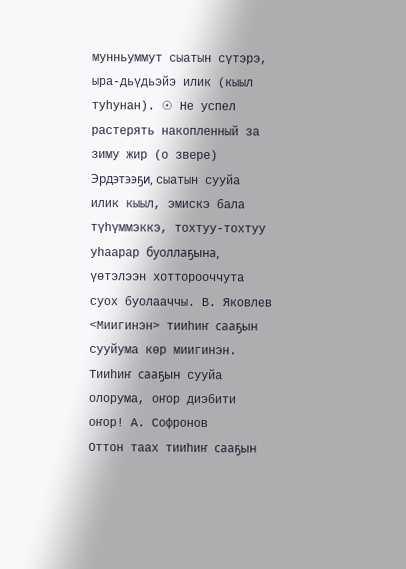мунньуммут сыатын сүтэрэ, ыра-дьүдьэйэ илик (кыыл туһунан). ☉ Не успел растерять накопленный за зиму жир (о звере)
Эрдэтээҕи, сыатын сууйа илик кыыл, эмискэ бала түһүммэккэ, тохтуу-тохтуу уһаарар буоллаҕына, үөтэлээн хотторооччута суох буолааччы. В. Яковлев
<Миигинэн> тииһиҥ сааҕын сууйума көр миигинэн. Тииһиҥ сааҕын сууйа олорума, оҥор диэбити оҥор! А. Софронов
Оттон таах тииһиҥ сааҕын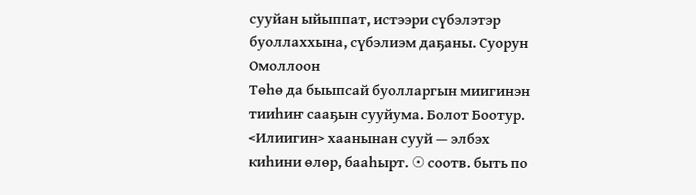сууйан ыйыппат, истээри сүбэлэтэр буоллаххына, сүбэлиэм даҕаны. Суорун Омоллоон
Төһө да быыпсай буолларгын миигинэн тииһиҥ сааҕын сууйума. Болот Боотур. <Илиигин> хаанынан сууй — элбэх киһини өлөр, бааһырт. ☉ соотв. быть по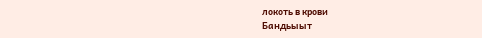локоть в крови
Бандьыыт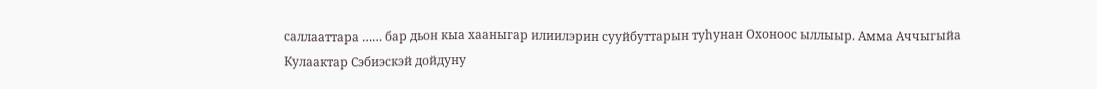саллааттара …… бар дьон кыа хааныгар илиилэрин сууйбуттарын туһунан Охоноос ыллыыр. Амма Аччыгыйа
Кулаактар Сэбиэскэй дойдуну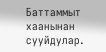Баттаммыт хаанынан сууйдулар.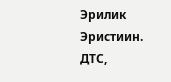Эрилик Эристиин. ДТС,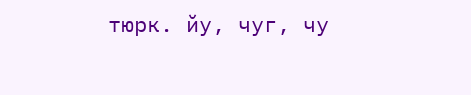тюрк. йу, чуг, чу